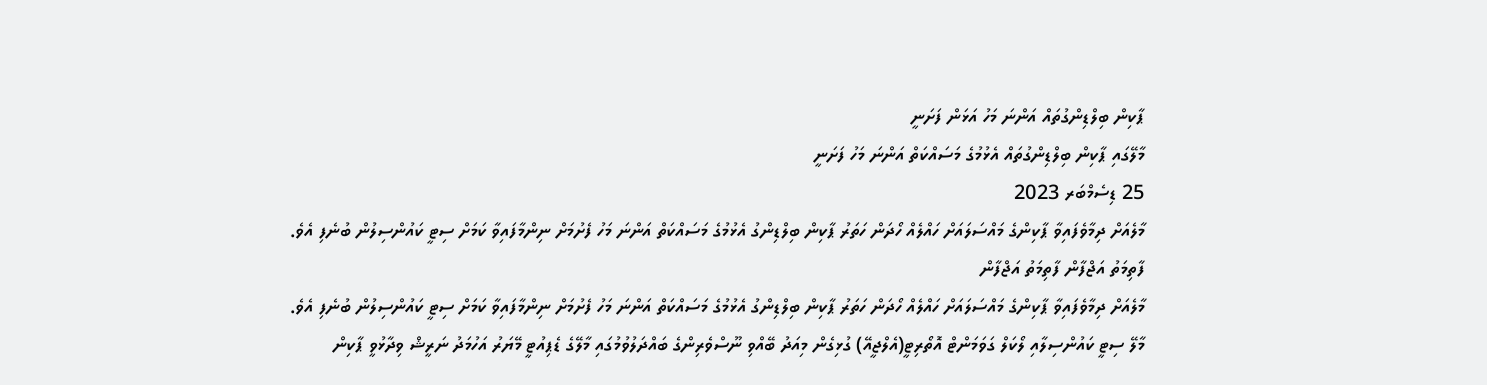ޕާކިން ބިލްޑިންގުތައް އަންނަ މަހު އަޅަން ފަށަނީ
މާލޭގައި ޕާކިން ބިލްޑިންގުތައް އެޅުމުގެ މަސައްކަތް އަންނަ މަހު ފަށަނީ
25 ޑިސެމްބަރ 2023
މާލެއަށް ދިމާވެފައިވާ ޕާކިންގެ މައްސަލައަށް ހައްލެއް ހޯދަން ހަތަރު ޕާކިން ބިލްޑިންގު އެޅުމުގެ މަސައްކަތް އަންނަ މަހު ފެށުމަށް ނިންމާފައިވާ ކަމަށް ސިޓީ ކައުންސިލުން ބުނެފި އެވެ.
ފާތިމަތު އަޖްފާން ފާތިމަތު އަޖްފާން
މާލެއަށް ދިމާވެފައިވާ ޕާކިންގެ މައްސަލައަށް ހައްލެއް ހޯދަން ހަތަރު ޕާކިން ބިލްޑިންގު އެޅުމުގެ މަސައްކަތް އަންނަ މަހު ފެށުމަށް ނިންމާފައިވާ ކަމަށް ސިޓީ ކައުންސިލުން ބުނެފި އެވެ.
މާލޭ ސިޓީ ކައުންސިލާއި ލޯކަލް ގަވަމަންޓް އޮތޯރިޓީ(އެލްޖީއޭ) ގުޅިގެން މިއަދު ބޭއްވި ނޫސްވެރިންގެ ބައްދަލުވުމުގައި މާލޭގެ ޑެޕިއުޓީ މޭޔަރު އަހުމަދު ނަރީޝް ވިދާޅުވީ ޕާކިން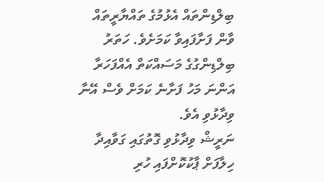ބިލްޑިންތައް އެޅުމުގެ ތައްޔާރީތައް ވާން ފަށާފައިވާ ކަމަށެވެ. ހަތަރު ބިލްޑިންގުގެ މަސައްކަތް އެއްފަހަރާ އަންނަ މަހު ފަށާނެ ކަމަށް ވެސް އޭނާ ވިދާޅުވި އެވެ.
ނަރީޝް ވިދާޅުވި ގޮތުގައި ގަވާއިދާ ހިލާފަށް ޕާކުކޮށްފައި ހުރި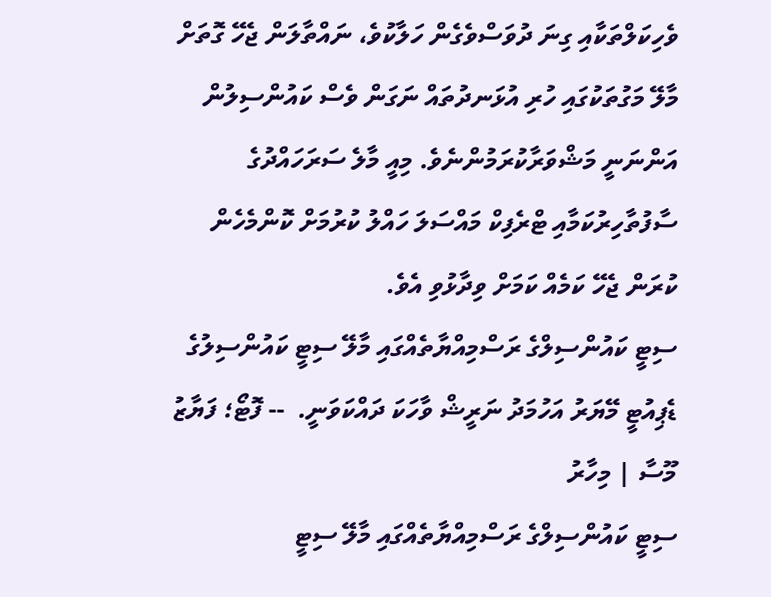ވެހިކަލްތަކާއި ގިނަ ދުވަސްވެގެން ހަލާކުވެ، ނައްތާލަން ޖެހޭ ގޮތަށް މާލޭ މަގުތަކުގައި ހުރި އުޅަނދުތައް ނަގަން ވެސް ކައުންސިލުން އަންނަނީ މަޝްވަރާކުރަމުންނެވެ. މިއީ މާލެ ސަރަހައްދުގެ ސާފުތާހިރުކަމާއި ޓްރެފިކް މައްސަލަ ހައްލު ކުރުމަށް ކޮންމެހެން ކުރަން ޖެހޭ ކަމެއް ކަމަށް ވިދާޅުވި އެވެ.
ސިޓީ ކައުންސިލްގެ ރަސްމިއްޔާތެއްގައި މާލޭ ސިޓީ ކައުންސިލުގެ ޑެޕިއުޓީ މޭޔަރު އަހުމަދު ނަރީޝް ވާހަކަ ދައްކަވަނީ.  -- ފޮޓޯ؛ ފަޔާޒު މޫސާ | މިހާރު
ސިޓީ ކައުންސިލްގެ ރަސްމިއްޔާތެއްގައި މާލޭ ސިޓީ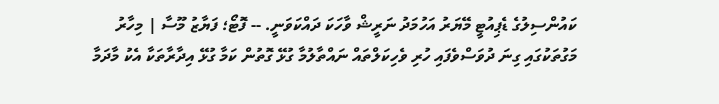ކައުންސިލުގެ ޑެޕިއުޓީ މޭޔަރު އަހުމަދު ނަރީޝް ވާހަކަ ދައްކަވަނީ. -- ފޮޓޯ؛ ފަޔާޒު މޫސާ | މިހާރު
މަގުތަކުގައި ގިނަ ދުވަސްވެފައި ހުރި ވެހިކަލްތައް ނައްތާލުމާ ގުޅޭ ގޮތުން ކަމާ ގުޅޭ އިދާރާތަކާ އެކު މާދަމާ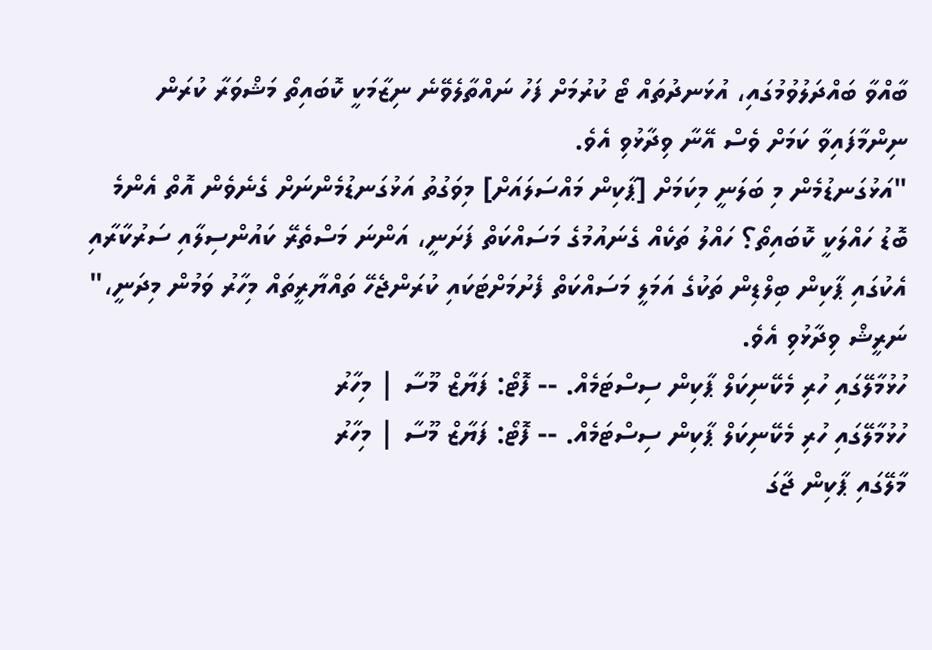ބާއްވާ ބައްދަލުވުމުގައި، އުޅަނދުތައް ޓޯ ކުރުމަށް ފަހު ނައްތާލެވޭނެ ނިޒާމަކީ ކޮބައިތޯ މަޝްވަރާ ކުރަން ނިންމާފައިވާ ކަމަށް ވެސް އޭނާ ވިދާޅުވި އެވެ.
"އަޅުގަނޑުމެން މި ބަލަނީ މިކަމަށް [ޕާކިން މައްސަލައަށް] މިވަގުތު އަޅުގަނޑުމެންނަށް ގެނެވެން އޮތް އެންމެ ބޮޑު ހައްލަކީ ކޮބައިތޯ؟ ހައްލު ތަކެއް ގެނައުމުގެ މަސައްކަތް ފަށަނީ، އަންނަ މަސްތެރޭ ކައުންސިލާއި ސަރުކާރާއި އެކުގައި ޕާކިން ބިލްޑިން ތަކުގެ އަމަލީ މަސައްކަތް ފެށުމަށްޓަކައި ކުރަންޖެހޭ ތައްޔާރީތައް މިހާރު ވަމުން މިދަނީ،" ނަރީޝް ވިދާޅުވި އެވެ.
ހުޅުމާލޭގައި ހުރި މެކޭނިކަލް ޕާކިން ސިސްޓަމެއް. -- ފޮޓޯ: ފަޔާޒް މޫސާ | މިހާރު
ހުޅުމާލޭގައި ހުރި މެކޭނިކަލް ޕާކިން ސިސްޓަމެއް. -- ފޮޓޯ: ފަޔާޒް މޫސާ | މިހާރު
މާލޭގައި ޕާކިން ޖާގަ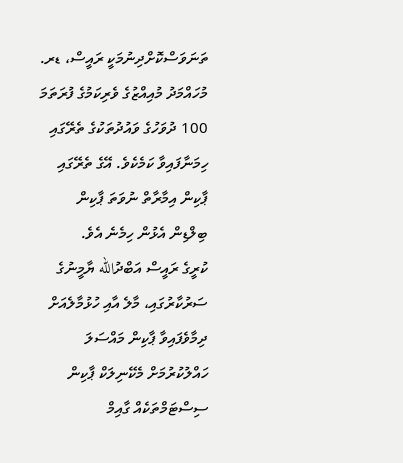ތަނަވަސްކޮށްދިނުމަކީ ރައީސް، ޑރ. މުހައްމަދު މުއިއްޒުގެ ވެރިކަމުގެ ފުރަތަމަ 100 ދުވަހުގެ ވައުދުތަކުގެ ތެރޭގައި ހިމަނާފައިވާ ކަމެކެވެ. އޭގެ ތެރޭގައި ޕާކިން އިމާރާތް ނުވަތަ ޕާކިން ބިލްޑިން އެޅުން ހިމެނެ އެވެ.
ކުރީގެ ރައީސް އަބްދުالله ޔާމީނުގެ ސަރުކާރުގައި، މާލެ އާއި ހުޅުމާލެއަށް ދިމާވެފައިވާ ޕާކިން މައްސަލަ ހައްލުކުރުމަށް މެކޭނިލަކް ޕާކިން ސިސްޓަމްތަކެއް ގާއިމް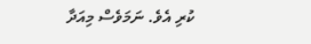ކުރި އެވެ. ނަމަވެސް މިއަދާ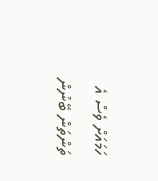ހަމައަށް ވެސް އެ ތަންތަން ބޭނުން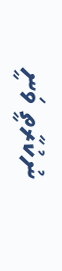ނުކުރާތީ ވަނީ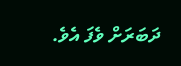ދަބަރަށް ވެފަ އެވެ.